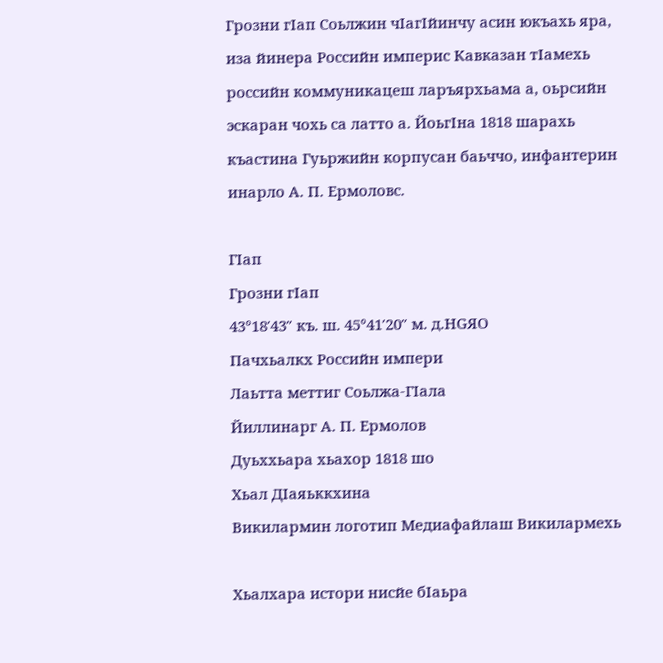Грозни гӀап Соьлжин чӀагӀйинчу асин юкъахь яра, иза йинера Российн империс Кавказан тӀамехь российн коммуникацеш ларъярхьама а, оьрсийн эскаран чохь са латто а. ЙоьгӀна 1818 шарахь къастина Гуьржийн корпусан баьччо, инфантерин инарло А. П. Ермоловс.

ГӀап
Грозни гӀап
43°18′43″ къ. ш. 45°41′20″ м. д.HGЯO
Пачхьалкх Российн импери
Лаьтта меттиг Соьлжа-ГӀала
Йиллинарг А. П. Ермолов
Дуьххьара хьахор 1818 шо
Хьал ДӀаяьккхина
Викилармин логотип Медиафайлаш Викилармехь

Хьалхара истори нисйе бӀаьра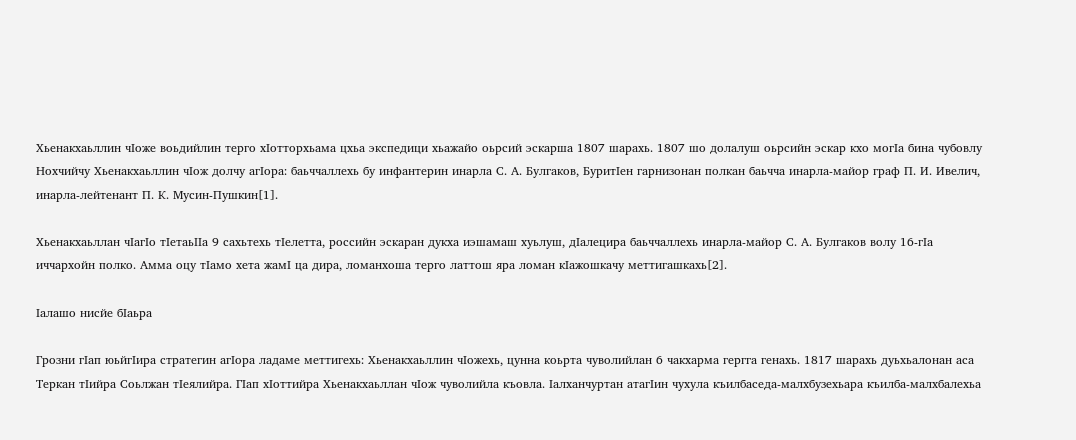Хьенакхаьллин чӀоже воьдийлин терго хӀотторхьама цхьа экспедици хьажайо оьрсий эскарша 1807 шарахь. 1807 шо долалуш оьрсийн эскар кхо могӀа бина чубовлу Нохчийчу Хьенакхаьллин чӀож долчу агӀора: баьччаллехь бу инфантерин инарла С. А. Булгаков, БуритӀен гарнизонан полкан баьчча инарла-майор граф П. И. Ивелич, инарла-лейтенант П. К. Мусин-Пушкин[1].

Хьенакхаьллан чӀагӀо тӀетаьӀӀа 9 сахьтехь тӀелетта, российн эскаран дукха иэшамаш хуьлуш, дӀалецира баьччаллехь инарла-майор С. А. Булгаков волу 16-гӀа иччархойн полко. Амма оцу тӀамо хета жамӀ ца дира, ломанхоша терго латтош яра ломан кӀажошкачу меттигашкахь[2].

Ӏалашо нисйе бӀаьра

Грозни гӀап юьйгӀира стратегин агӀора ладаме меттигехь: Хьенакхаьллин чӀожехь, цунна коьрта чуволийлан 6 чакхарма гергга генахь. 1817 шарахь дуьхьалонан аса Теркан тӀийра Соьлжан тӀеялийра. ГӀап хӀоттийра Хьенакхаьллан чӀож чуволийла къовла. Ӏалханчуртан атагӀин чухула къилбаседа-малхбузехьара къилба-малхбалехьа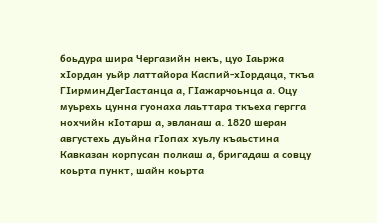боьдура шира Чергазийн некъ, цуо Ӏаьржа хӀордан уьйр латтайора Каспий-хӀордаца, ткъа ГӀирминДегӀастанца а, ГӀажарчоьнца а. Оцу муьрехь цунна гуонаха лаьттара ткъеха гергга нохчийн кӀотарш а, эвланаш а. 1820 шеран августехь дуьйна гӀопах хуьлу къаьстина Кавказан корпусан полкаш а, бригадаш а совцу коьрта пункт, шайн коьрта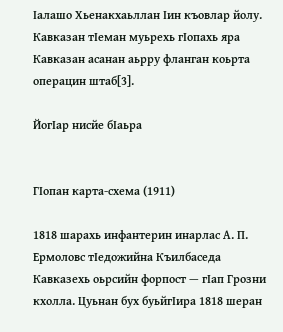Ӏалашо Хьенакхаьллан Ӏин къовлар йолу. Кавказан тӀеман муьрехь гӀопахь яра Кавказан асанан аьрру фланган коьрта операцин штаб[3].

ЙогӀар нисйе бӀаьра


ГӀопан карта-схема (1911)

1818 шарахь инфантерин инарлас А. П. Ермоловс тӀедожийна Къилбаседа Кавказехь оьрсийн форпост — гӀап Грозни кхолла. Цуьнан бух буьйгӀира 1818 шеран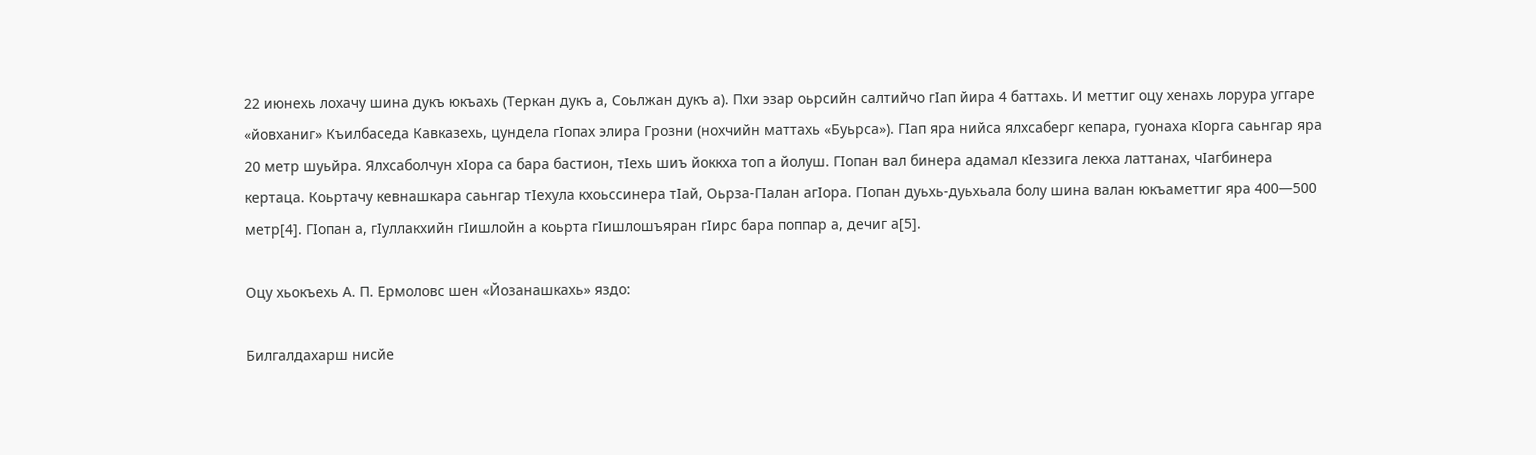22 июнехь лохачу шина дукъ юкъахь (Теркан дукъ а, Соьлжан дукъ а). Пхи эзар оьрсийн салтийчо гӀап йира 4 баттахь. И меттиг оцу хенахь лорура уггаре «йовханиг» Къилбаседа Кавказехь, цундела гӀопах элира Грозни (нохчийн маттахь «Буьрса»). ГӀап яра нийса ялхсаберг кепара, гуонаха кӀорга саьнгар яра 20 метр шуьйра. Ялхсаболчун хӀора са бара бастион, тӀехь шиъ йоккха топ а йолуш. ГӀопан вал бинера адамал кӀеззига лекха латтанах, чӀагбинера кертаца. Коьртачу кевнашкара саьнгар тӀехула кхоьссинера тӀай, Оьрза-ГӀалан агӀора. ГӀопан дуьхь-дуьхьала болу шина валан юкъаметтиг яра 400—500 метр[4]. ГӀопан а, гӀуллакхийн гӀишлойн а коьрта гӀишлошъяран гӀирс бара поппар а, дечиг а[5].

Оцу хьокъехь А. П. Ермоловс шен «Йозанашкахь» яздо:

Билгалдахарш нисйе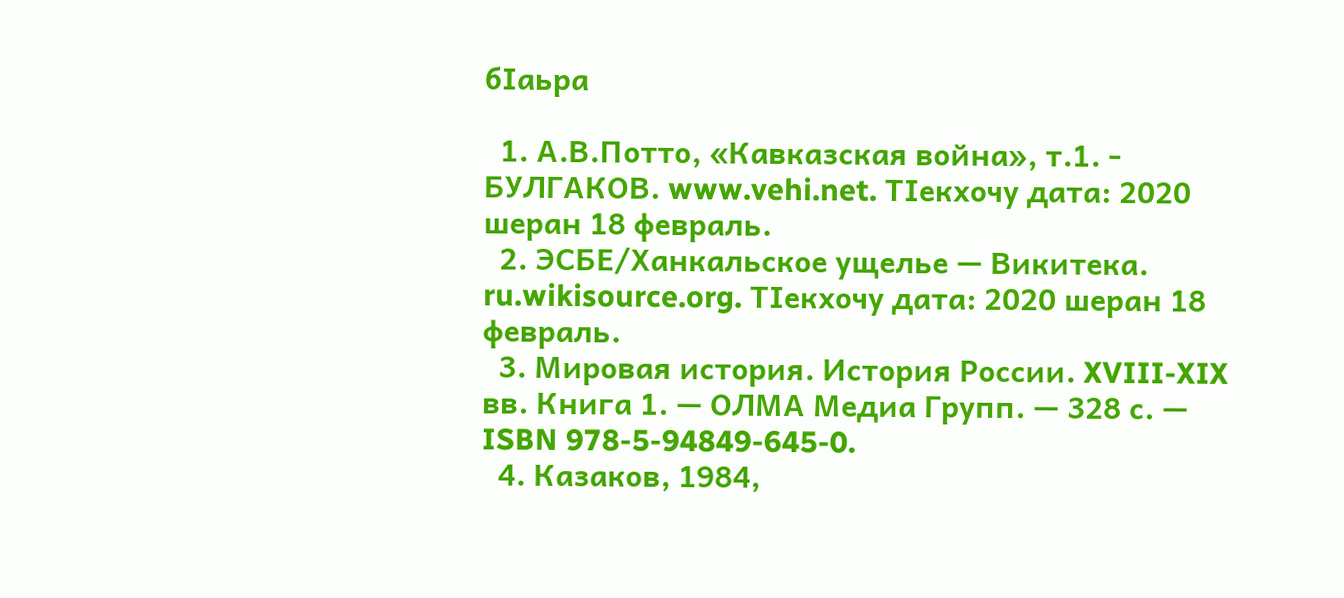бӀаьра

  1. А.В.Потто, «Кавказская война», т.1. - БУЛГАКОВ. www.vehi.net. ТӀекхочу дата: 2020 шеран 18 февраль.
  2. ЭСБЕ/Ханкальское ущелье — Викитека. ru.wikisource.org. ТӀекхочу дата: 2020 шеран 18 февраль.
  3. Мировая история. История России. XVIII-XIX вв. Книга 1. — ОЛМА Медиа Групп. — 328 с. — ISBN 978-5-94849-645-0.
  4. Казаков, 1984,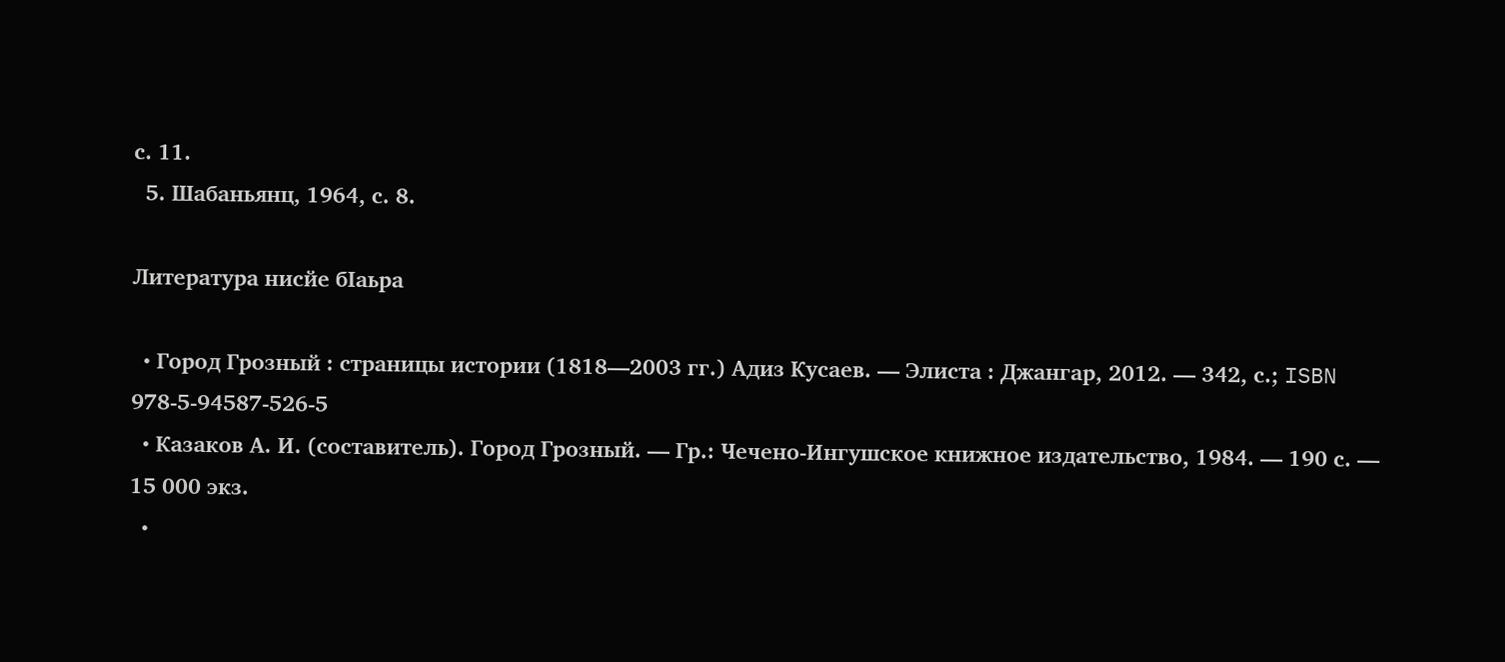с. 11.
  5. Шабаньянц, 1964, с. 8.

Литература нисйе бӀаьра

  • Город Грозный : страницы истории (1818—2003 гг.) Адиз Кусаев. — Элиста : Джангар, 2012. — 342, с.; ISBN 978-5-94587-526-5
  • Казаков А. И. (составитель). Город Грозный. — Гр.: Чечено-Ингушское книжное издательство, 1984. — 190 с. — 15 000 экз.
  •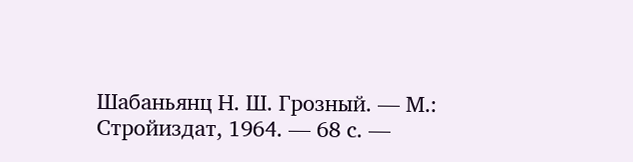Шабаньянц Н. Ш. Грозный. — М.: Стройиздат, 1964. — 68 с. —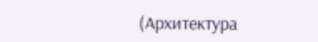(Архитектура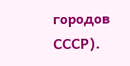городов СССР).